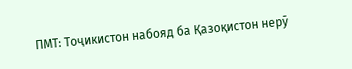ПМТ: Тоҷикистон набояд ба Қазоқистон нерӯ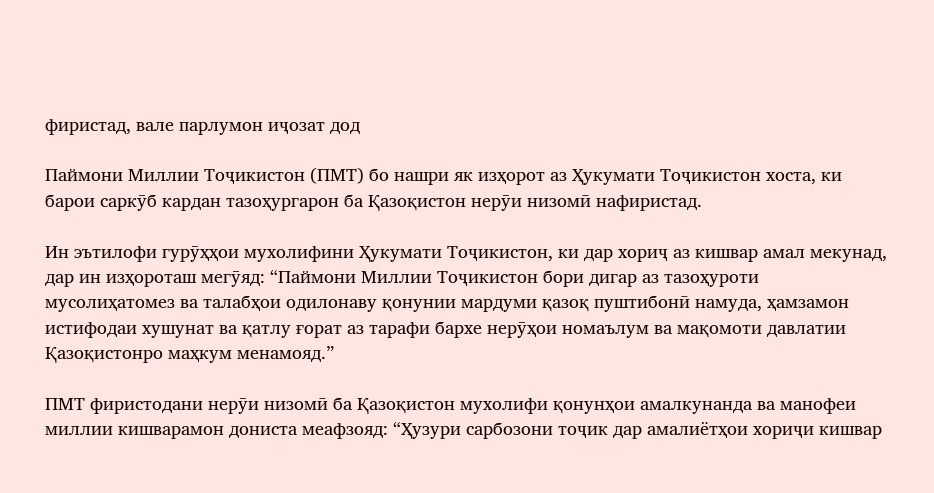фиристад, вале парлумон иҷозат дод

Паймони Миллии Тоҷикистон (ПМТ) бо нашри як изҳорот аз Ҳукумати Тоҷикистон хоста, ки барои саркӯб кардан тазоҳургарон ба Қазоқистон нерӯи низомӣ нафиристад.

Ин эътилофи гурӯҳҳои мухолифини Ҳукумати Тоҷикистон, ки дар хориҷ аз кишвар амал мекунад, дар ин изҳороташ мегӯяд: “Паймони Миллии Тоҷикистон бори дигар аз тазоҳуроти мусолиҳатомез ва талабҳои одилонаву қонунии мардуми қазоқ пуштибонӣ намуда, ҳамзамон истифодаи хушунат ва қатлу ғорат аз тарафи бархе нерӯҳои номаълум ва мақомоти давлатии Қазоқистонро маҳкум менамояд.”

ПМТ фиристодани нерӯи низомӣ ба Қазоқистон мухолифи қонунҳои амалкунанда ва манофеи миллии кишварамон дониста меафзояд: “Ҳузури сарбозони тоҷик дар амалиётҳои хориҷи кишвар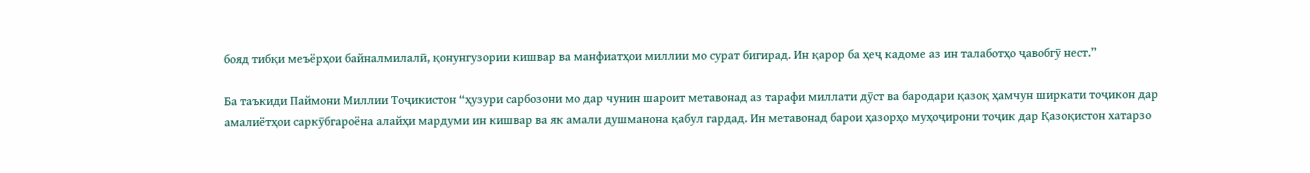бояд тибқи меъёрҳои байналмилалӣ, қонунгузории кишвар ва манфиатҳои миллии мо сурат бигирад. Ин қарор ба ҳеҷ кадоме аз ин талаботҳо ҷавобгӯ нест.”

Ба таъкиди Паймони Миллии Тоҷикистон “ҳузури сарбозони мо дар чунин шароит метавонад аз тарафи миллати дӯст ва бародари қазоқ ҳамчун ширкати тоҷикон дар амалиётҳои саркӯбгароёна алайҳи мардуми ин кишвар ва як амали душманона қабул гардад. Ин метавонад барои ҳазорҳо муҳоҷирони тоҷик дар Қазоқистон хатарзо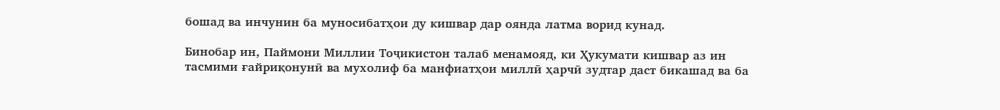бошад ва инчунин ба муносибатҳои ду кишвар дар оянда латма ворид кунад.

Бинобар ин, Паймони Миллии Тоҷикистон талаб менамояд, ки Ҳукумати кишвар аз ин тасмими ғайриқонунӣ ва мухолиф ба манфиатҳои миллӣ ҳарчӣ зудтар даст бикашад ва ба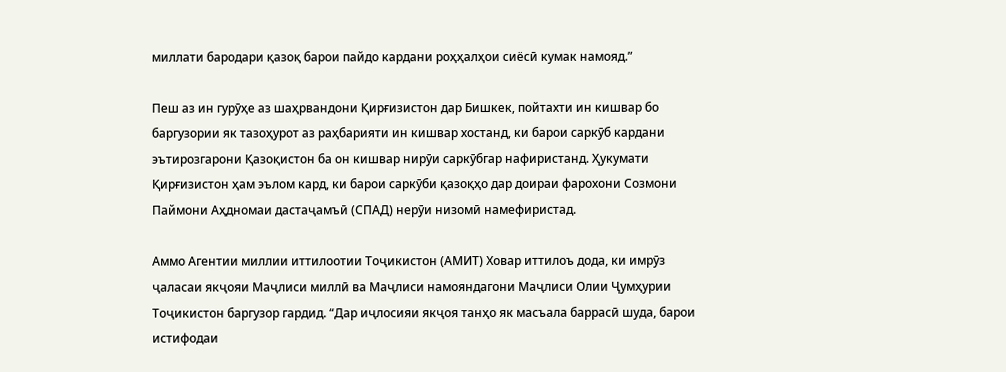миллати бародари қазоқ барои пайдо кардани роҳҳалҳои сиёсӣ кумак намояд.”

Пеш аз ин гурӯҳе аз шаҳрвандони Қирғизистон дар Бишкек, пойтахти ин кишвар бо баргузории як тазоҳурот аз раҳбарияти ин кишвар хостанд, ки барои саркӯб кардани эътирозгарони Қазоқистон ба он кишвар нирӯи саркӯбгар нафиристанд. Ҳукумати Қирғизистон ҳам эълом кард, ки барои саркӯби қазоқҳо дар доираи фарохони Созмони Паймони Аҳдномаи дастаҷамъӣ (СПАД) нерӯи низомӣ намефиристад.

Аммо Агентии миллии иттилоотии Тоҷикистон (АМИТ) Ховар иттилоъ дода, ки имрӯз ҷаласаи якҷояи Маҷлиси миллӣ ва Маҷлиси намояндагони Маҷлиси Олии Ҷумҳурии Тоҷикистон баргузор гардид. “Дар иҷлосияи якҷоя танҳо як масъала баррасӣ шуда, барои истифодаи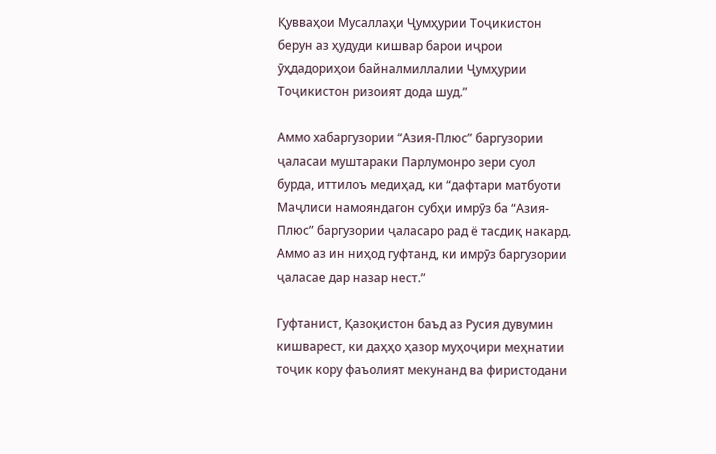Қувваҳои Мусаллаҳи Ҷумҳурии Тоҷикистон берун аз ҳудуди кишвар барои иҷрои ӯҳдадориҳои байналмиллалии Ҷумҳурии Тоҷикистон ризоият дода шуд.”

Аммо хабаргузории “Азия-Плюс” баргузории ҷаласаи муштараки Парлумонро зери суол бурда, иттилоъ медиҳад, ки “дафтари матбуоти Маҷлиси намояндагон субҳи имрӯз ба “Азия-Плюс” баргузории ҷаласаро рад ё тасдиқ накард. Аммо аз ин ниҳод гуфтанд, ки имрӯз баргузории ҷаласае дар назар нест.”

Гуфтанист, Қазоқистон баъд аз Русия дувумин кишварест, ки даҳҳо ҳазор муҳоҷири меҳнатии тоҷик кору фаъолият мекунанд ва фиристодани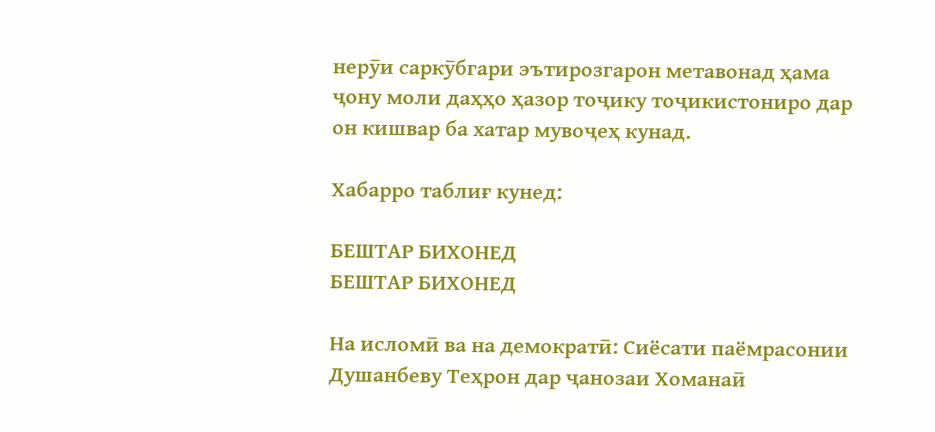нерӯи саркӯбгари эътирозгарон метавонад ҳама ҷону моли даҳҳо ҳазор тоҷику тоҷикистониро дар он кишвар ба хатар мувоҷеҳ кунад.

Хабарро таблиғ кунед:

БЕШТАР БИХОНЕД
БЕШТАР БИХОНЕД

На исломӣ ва на демократӣ: Сиёсати паёмрасонии Душанбеву Теҳрон дар ҷанозаи Хоманаӣ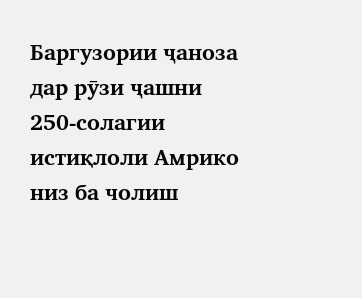Баргузории ҷаноза дар рӯзи ҷашни 250-солагии истиқлоли Амрико низ ба чолиш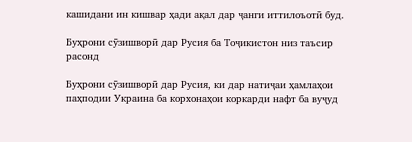кашидани ин кишвар ҳади ақал дар ҷанги иттилоъотӣ буд.

Буҳрони сӯзишворӣ дар Русия ба Тоҷикистон низ таъсир расонд

Буҳрони сӯзишворӣ дар Русия, ки дар натиҷаи ҳамлаҳои паҳподии Украина ба корхонаҳои коркарди нафт ба вуҷуд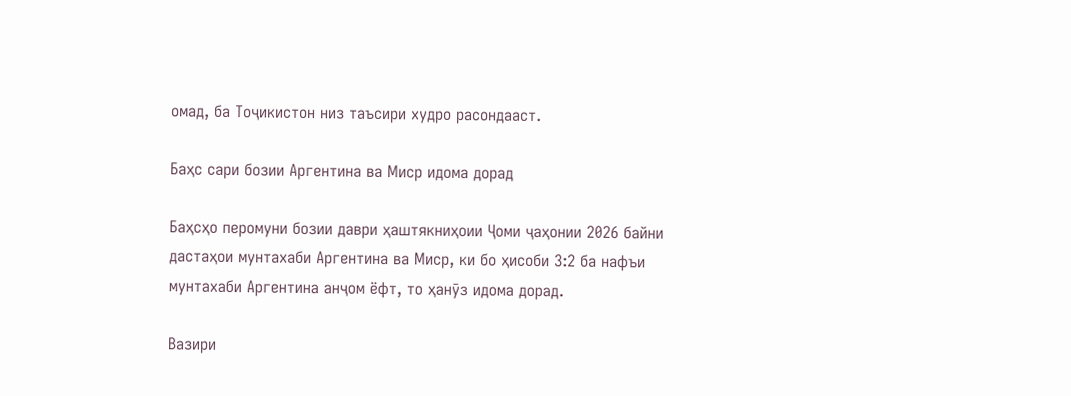омад, ба Тоҷикистон низ таъсири худро расондааст.

Баҳс сари бозии Аргентина ва Миср идома дорад

Баҳсҳо перомуни бозии даври ҳаштякниҳоии Ҷоми ҷаҳонии 2026 байни дастаҳои мунтахаби Аргентина ва Миср, ки бо ҳисоби 3:2 ба нафъи мунтахаби Аргентина анҷом ёфт, то ҳанӯз идома дорад.

Вазири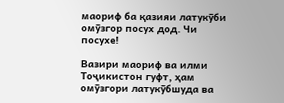маориф ба қазияи латукӯби омӯзгор посух дод. Чи посухе!

Вазири маориф ва илми Тоҷикистон гуфт, ҳам омӯзгори латукӯбшуда ва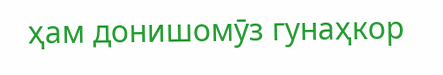ҳам донишомӯз гунаҳкор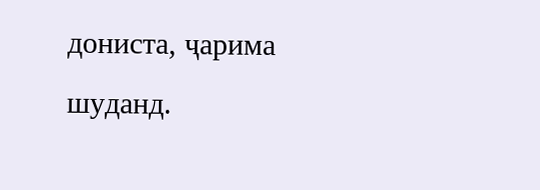дониста, ҷарима шуданд.